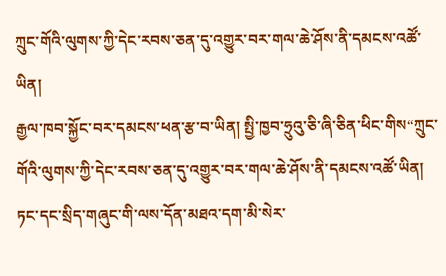ཀྲུང་གོའི་ལུགས་ཀྱི་དེང་རབས་ཅན་དུ་འགྱུར་བར་གལ་ཆེ་ཤོས་ནི་དམངས་འཚོ་ཡིན།
རྒྱལ་ཁབ་སྐྱོང་བར་དམངས་ཕན་རྩ་བ་ཡིན། སྤྱི་ཁྱབ་ཧྲུའུ་ཅི་ཞི་ཅིན་ཕིང་གིས“ཀྲུང་གོའི་ལུགས་ཀྱི་དེང་རབས་ཅན་དུ་འགྱུར་བར་གལ་ཆེ་ཤོས་ནི་དམངས་འཚོ་ཡིན། ཏང་དང་སྲིད་གཞུང་གི་ལས་དོན་མཐའ་དག་མི་སེར་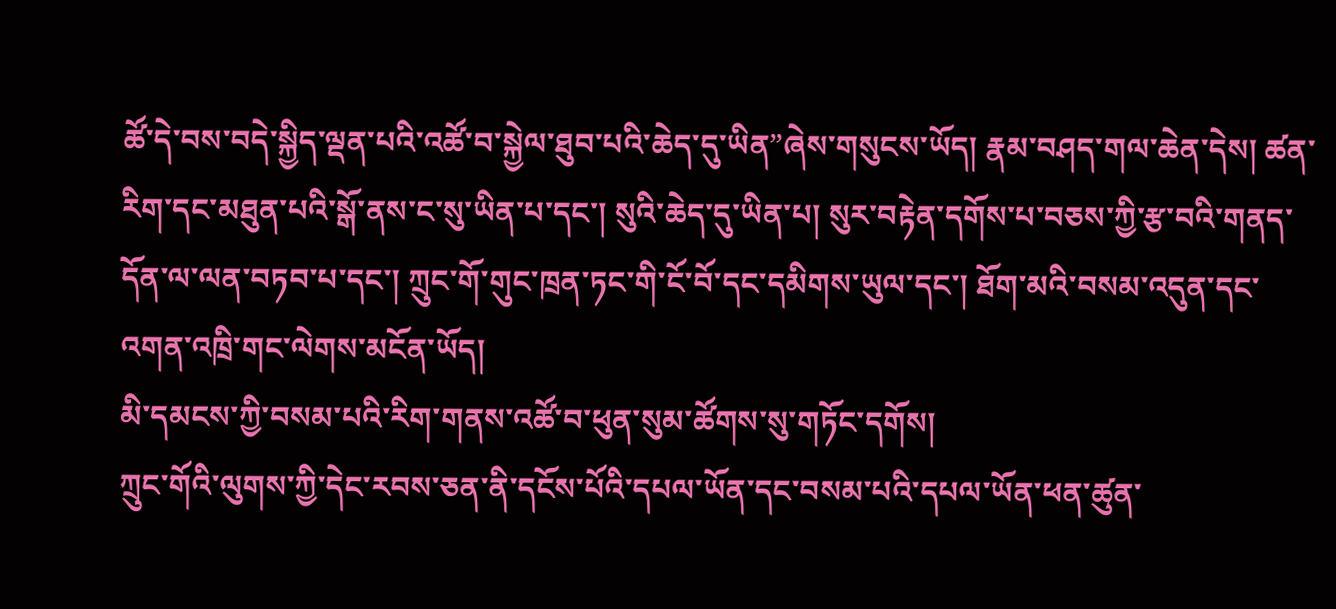ཚོ་དེ་བས་བདེ་སྐྱིད་ལྡན་པའི་འཚོ་བ་སྐྱེལ་ཐུབ་པའི་ཆེད་དུ་ཡིན”ཞེས་གསུངས་ཡོད། རྣམ་བཤད་གལ་ཆེན་དེས། ཚན་རིག་དང་མཐུན་པའི་སྒོ་ནས་ང་སུ་ཡིན་པ་དང་། སུའི་ཆེད་དུ་ཡིན་པ། སུར་བརྟེན་དགོས་པ་བཅས་ཀྱི་རྩ་བའི་གནད་དོན་ལ་ལན་བཏབ་པ་དང་། ཀྲུང་གོ་གུང་ཁྲན་ཏང་གི་ངོ་བོ་དང་དམིགས་ཡུལ་དང་། ཐོག་མའི་བསམ་འདུན་དང་འགན་འཁྲི་གང་ལེགས་མངོན་ཡོད།
མི་དམངས་ཀྱི་བསམ་པའི་རིག་གནས་འཚོ་བ་ཕུན་སུམ་ཚོགས་སུ་གཏོང་དགོས།
ཀྲུང་གོའི་ལུགས་ཀྱི་དེང་རབས་ཅན་ནི་དངོས་པོའི་དཔལ་ཡོན་དང་བསམ་པའི་དཔལ་ཡོན་ཕན་ཚུན་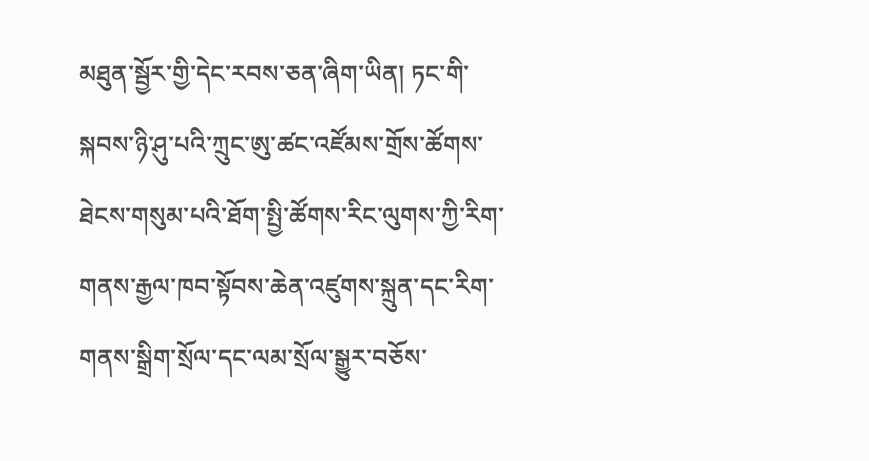མཐུན་སྦྱོར་གྱི་དེང་རབས་ཅན་ཞིག་ཡིན། ཏང་གི་སྐབས་ཉི་ཤུ་པའི་ཀྲུང་ཨུ་ཚང་འཛོམས་གྲོས་ཚོགས་ཐེངས་གསུམ་པའི་ཐོག་སྤྱི་ཚོགས་རིང་ལུགས་ཀྱི་རིག་གནས་རྒྱལ་ཁབ་སྟོབས་ཆེན་འཛུགས་སྐྲུན་དང་རིག་གནས་སྒྲིག་སྲོལ་དང་ལམ་སྲོལ་སྒྱུར་བཅོས་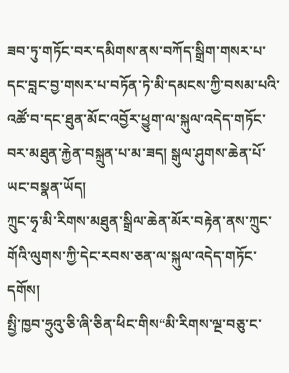ཟབ་ཏུ་གཏོང་བར་དམིགས་ནས་བཀོད་སྒྲིག་གསར་པ་དང་བླང་བྱ་གསར་པ་བཏོན་ཏེ་མི་དམངས་ཀྱི་བསམ་པའི་འཚོ་བ་དང་ཐུན་མོང་འབྱོར་ཕྱུག་ལ་སྐུལ་འདེད་གཏོང་བར་མཐུན་རྐྱེན་བསྐྲུན་པ་མ་ཟད། སྒུལ་ཤུགས་ཆེན་པོ་ཡང་བསྣན་ཡོད།
ཀྲུང་ཧྭ་མི་རིགས་མཐུན་སྒྲིལ་ཆེན་མོར་བརྟེན་ནས་ཀྲུང་གོའི་ལུགས་ཀྱི་དེང་རབས་ཅན་ལ་སྐུལ་འདེད་གཏོང་དགོས།
སྤྱི་ཁྱབ་ཧྲུའུ་ཅི་ཞི་ཅིན་ཕིང་གིས“མི་རིགས་ལྔ་བཅུ་ང་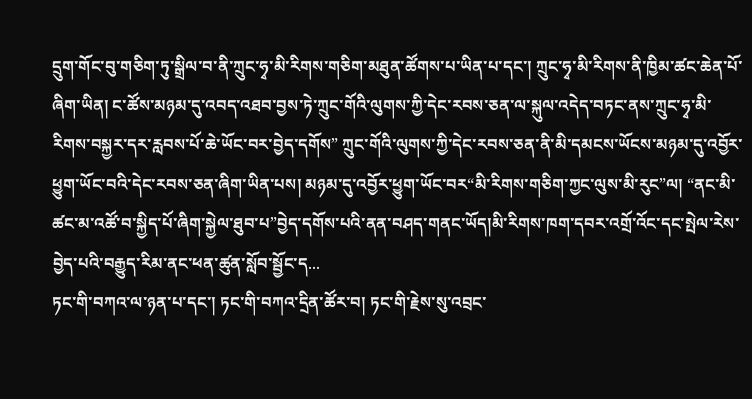དྲུག་གོང་བུ་གཅིག་ཏུ་སྒྲིལ་བ་ནི་ཀྲུང་ཧྭ་མི་རིགས་གཅིག་མཐུན་ཚོགས་པ་ཡིན་པ་དང་། ཀྲུང་ཧྭ་མི་རིགས་ནི་ཁྱིམ་ཚང་ཆེན་པོ་ཞིག་ཡིན། ང་ཚོས་མཉམ་དུ་འབད་འཐབ་བྱས་ཏེ་ཀྲུང་གོའི་ལུགས་ཀྱི་དེང་རབས་ཅན་ལ་སྐུལ་འདེད་བཏང་ནས་ཀྲུང་ཧྭ་མི་རིགས་བསྐྱར་དར་རླབས་པོ་ཆེ་ཡོང་བར་བྱེད་དགོས” ཀྲུང་གོའི་ལུགས་ཀྱི་དེང་རབས་ཅན་ནི་མི་དམངས་ཡོངས་མཉམ་དུ་འབྱོར་ཕྱུག་ཡོང་བའི་དེང་རབས་ཅན་ཞིག་ཡིན་པས། མཉམ་དུ་འབྱོར་ཕྱུག་ཡོང་བར“མི་རིགས་གཅིག་ཀྱང་ལུས་མི་རུང”ལ། “ནང་མི་ཚང་མ་འཚོ་བ་སྐྱིད་པོ་ཞིག་སྐྱེལ་ཐུབ་པ”བྱེད་དགོས་པའི་ནན་བཤད་གནང་ཡོད།མི་རིགས་ཁག་དབར་འགྲོ་འོང་དང་སྤེལ་རེས་བྱེད་པའི་བརྒྱུད་རིམ་ནང་ཕན་ཚུན་སློབ་སྦྱོང་ད...
ཏང་གི་བཀའ་ལ་ཉན་པ་དང་། ཏང་གི་བཀའ་དྲིན་ཚོར་བ། ཏང་གི་རྗེས་སུ་འབྲང་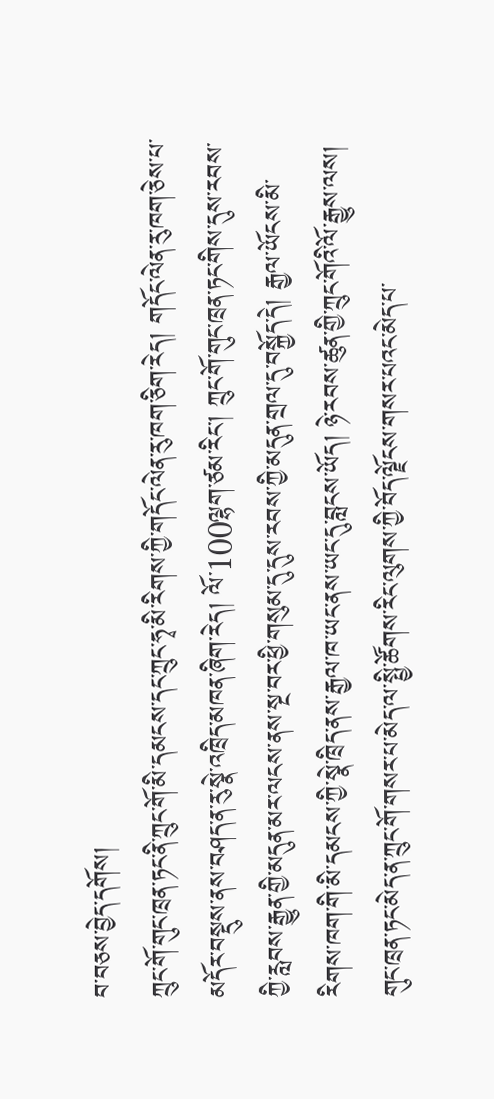བ་བཅས་བྱེད་དགོས།
ཀྲུང་གོ་གུང་ཁྲན་ཏང་ནི་ཀྲུང་གོ་མི་དམངས་དང་ཀྲུང་ཧྭ་མི་རིགས་ཀྱི་གདོང་ལེན་རུ་ཁག་ཅིག་རེད། གདོང་ལེན་རུ་ཁག་ཅེས་པ་མདོར་བསྡུས་ནས་བཤད་ན་རུ་སྣེ་འཁྲིད་མཁན་ཞིག་རེད། ལོ་100ལྷག་ཙམ་རིང་། ཀྲུང་གོ་གུང་ཁྲན་ཏང་གིས་དུས་རབས་ཀྱི་རླབས་རྒྱུན་གྱི་མདུན་མར་ལངས་ནས་སྔ་བར་ཕྱི་གསུམ་དུ་དུས་རབས་ཀྱི་མདུན་གྲལ་དུ་བསྐྱོད་དེ། རྒྱལ་ཡོངས་མི་རིགས་ཁག་གི་མི་དམངས་ཀྱི་སྣེ་ཁྲིད་ནས་རྒྱལ་ཁ་ཡང་ནས་ཡང་དུ་བླངས་ཡོད། ཉེ་རབས་ཚུན་གྱི་ཀྲུང་གོའི་ལོ་རྒྱུས་ལས། གུང་ཁྲན་ཏང་མེད་ན་ཀྲུང་གོ་གསར་པ་མེད་ལ་སྤྱི་ཚོགས་རིང་ལུགས་ཀྱི་བོད་ལྗོངས་གསར་པའང་མེད་པ་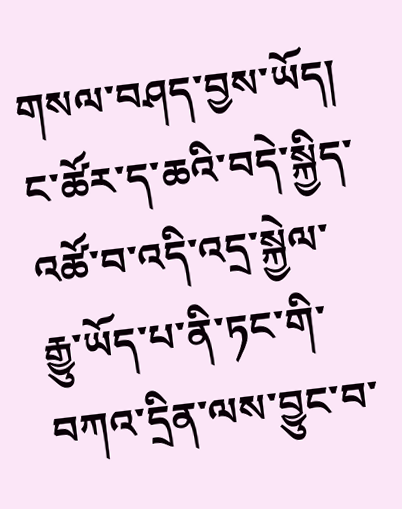གསལ་བཤད་བྱས་ཡོད། ང་ཚོར་ད་ཆའི་བདེ་སྐྱིད་འཚོ་བ་འདི་འདྲ་སྐྱེལ་རྒྱུ་ཡོད་པ་ནི་ཏང་གི་བཀའ་དྲིན་ལས་བྱུང་བ་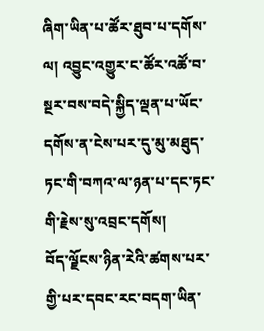ཞིག་ཡིན་པ་ཚོར་ཐུབ་པ་དགོས་ལ། འབྱུང་འགྱུར་ང་ཚོར་འཚོ་བ་སྔར་བས་བདེ་སྐྱིད་ལྡན་པ་ཡོང་དགོས་ན་ངེས་པར་དུ་མུ་མཐུད་ཏང་གི་བཀའ་ལ་ཉན་པ་དང་ཏང་གི་རྗེས་སུ་འབྲང་དགོས།
བོད་ལྗོངས་ཉིན་རེའི་ཚགས་པར་གྱི་པར་དབང་རང་བདག་ཡིན་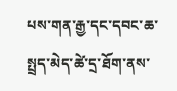པས་གན་རྒྱ་དང་དབང་ཆ་སྤྲད་མེད་ཚེ་དྲ་ཐོག་ནས་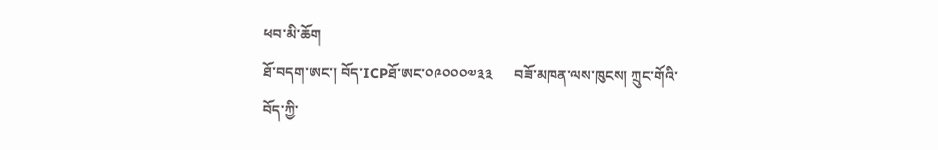ཕབ་མི་ཆོག
ཐོ་བདག་ཨང་། བོད་ICPཐོ་ཨང་༠༩༠༠༠༧༣༣      བཟོ་མཁན་ལས་ཁུངས། ཀྲུང་གོའི་བོད་ཀྱི་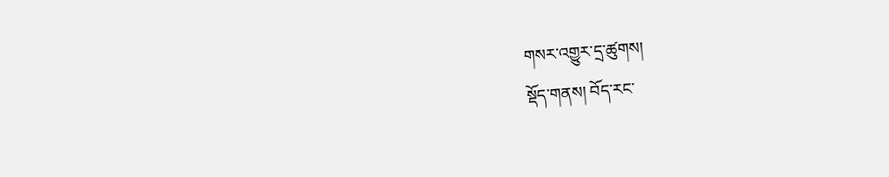གསར་འགྱུར་དྲ་ཚུགས།
སྡོད་གནས། བོད་རང་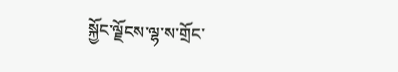སྐྱོང་ལྗོངས་ལྷ་ས་གྲོང་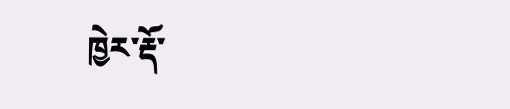ཁྱེར་རྡོ་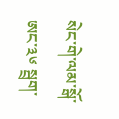སེང་གེ་ལམ་སྒོ་ཨང་༣༦ སྦྲག་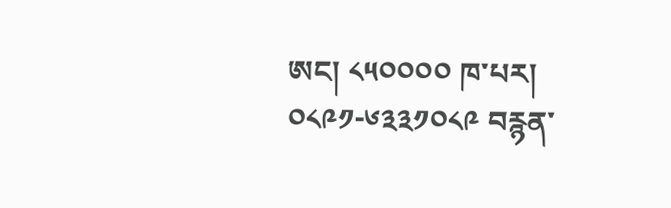ཨང། ༨༥༠༠༠༠ ཁ་པར། ༠༨༩༡-༦༣༣༡༠༨༩ བརྙན་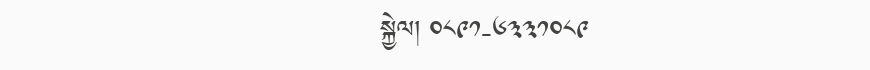སྐྱེལ། ༠༨༩༡-༦༣༣༡༠༨༩